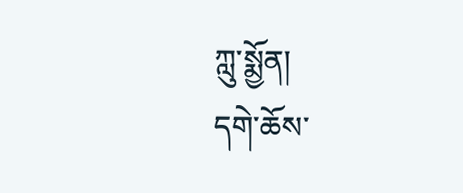ཀླུ་སྨྱོན།
དགེ་ཆོས་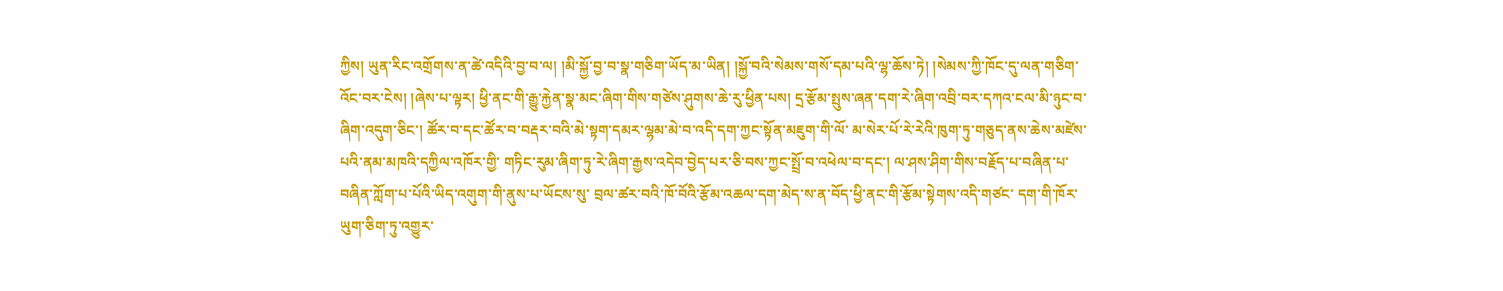ཀྱིས། ཡུན་རིང་འགྲོགས་ན་ཚེ་འདིའི་བྱ་བ་ལ། །མི་སྐྱོ་བྱ་བ་སྣ་གཅིག་ཡོད་མ་ཡིན། །སྐྱོ་བའི་སེམས་གསོ་དམ་པའི་ལྷ་ཆོས་ཏེ། །སེམས་ཀྱི་ཁོང་དུ་ལན་གཅིག་འོང་བར་ངེས། །ཞེས་པ་ལྟར། ཕྱི་ནང་གི་རྒྱུ་རྐྱེན་སྣ་མང་ཞིག་གིས་གཙེས་ཤུགས་ཆེ་རུ་ཕྱིན་པས། དྲ་རྩོམ་སྤུས་ཞན་དག་རེ་ཞིག་འབྲི་བར་དཀའ་ངལ་མི་ཉུང་བ་ཞིག་འདུག་ཅིང་། ཚོར་བ་དང་ཚོར་བ་བརྡར་བའི་མེ་སྟག་དམར་ལྷམ་མེ་བ་འདི་དག་ཀྱང་སྟོན་མཇུག་གི་ལོ་ མ་སེར་པོ་རེ་རེའི་ཁུག་ཏུ་གཅུད་ནས་ཆེས་མཛེས་པའི་ནམ་མཁའི་དཀྱིལ་འཁོར་གྱི་ གཏིང་རུམ་ཞིག་ཏུ་རེ་ཞིག་རྒྱས་འདེབ་བྱེད་པར་ཅི་བས་ཀྱང་སྤྲོ་བ་འཕེལ་བ་དང་། ལ་ཤས་ཤིག་གིས་བརྗོད་པ་བཞིན་པ་བཞིན་ཀློག་པ་པོའི་ཡིད་འགུག་གི་ནུས་པ་ཡོངས་སུ་ བྲལ་ཚར་བའི་ཁོ་བོའི་རྩོམ་འཆལ་དག་མེད་ས་ན་བོད་ཕྱི་ནང་གི་རྩོམ་སྟེགས་འདི་གཙང་ དག་གི་ཁོར་ཡུག་ཅིག་ཏུ་འགྱུར་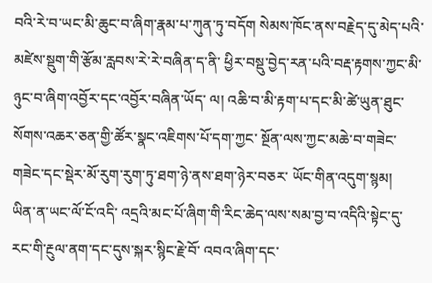བའི་རེ་བ་ཡང་མི་ཆུང་བ་ཞིག་རྣམ་པ་ཀུན་ཏུ་བདོག སེམས་ཁོང་ནས་བརྗེད་དུ་མེད་པའི་མཛེས་སྡུག་གི་རྩོམ་རླབས་རེ་རེ་བཞིན་ད་ནི་ ཕྱིར་བསྡུ་བྱེད་རན་པའི་བརྡ་རྟགས་ཀྱང་མི་ཉུང་བ་ཞིག་འབྱོར་དང་འབྱོར་བཞིན་ཡོད་ ལ། འཆི་བ་མི་རྟག་པ་དང་མི་ཚེ་ཡུན་ཐུང་སོགས་འཆར་ཅན་གྱི་ཚོར་སྣང་འཇིགས་པོ་དག་ཀྱང་ སྔོན་ལས་ཀྱང་མཆེ་བ་གཟེང་གཟེང་དང་སྡེར་མོ་རུག་རུག་ཏུ་ཐག་ཉེ་ནས་ཐག་ཉེར་བཅར་ ཡོང་གིན་འདུག་སྙམ།
ཡིན་ན་ཡང་ལོ་ངོ་འདི་ འདྲའི་མང་པོ་ཞིག་གི་རིང་ཆེད་ལས་སམ་བྱ་བ་འདིའི་སྟེང་དུ་རང་གི་རྔུལ་ནག་དང་དུས་སྐར་སྙིང་རྗེ་བོ་ འབའ་ཞིག་དང་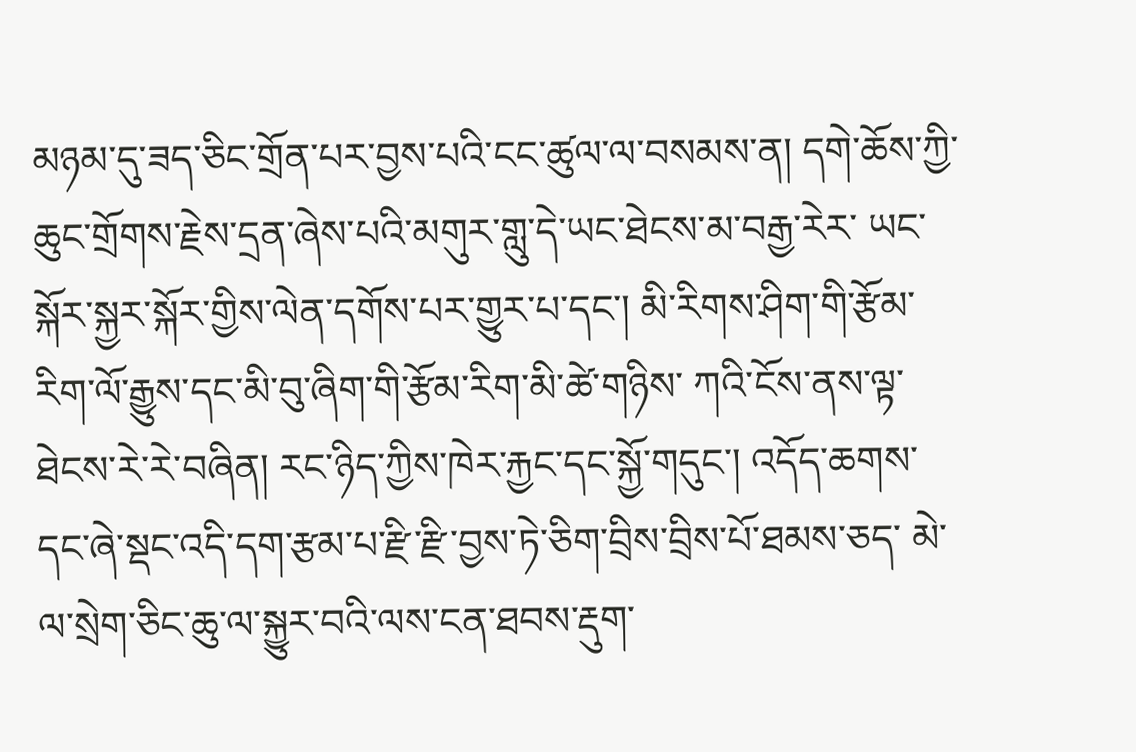མཉམ་དུ་ཟད་ཅིང་གྲོན་པར་བྱས་པའི་ངང་ཚུལ་ལ་བསམས་ན། དགེ་ཆོས་ཀྱི་ཆུང་གྲོགས་རྗེས་དྲན་ཞེས་པའི་མགུར་གླུ་དེ་ཡང་ཐེངས་མ་བརྒྱ་རེར་ ཡང་སྐོར་སྐྱར་སྐོར་གྱིས་ལེན་དགོས་པར་གྱུར་པ་དང་། མི་རིགས་ཤིག་གི་རྩོམ་རིག་ལོ་རྒྱུས་དང་མི་བུ་ཞིག་གི་རྩོམ་རིག་མི་ཚེ་གཉིས་ ཀའི་ངོས་ནས་ལྟ་ཐེངས་རེ་རེ་བཞིན། རང་ཉིད་ཀྱིས་ཁེར་རྐྱང་དང་སྐྱོ་གདུང་། འདོད་ཆགས་དང་ཞེ་སྡང་འདི་དག་རྩམ་པ་རྫི་རྫི་བྱས་ཏེ་ཅིག་བྲིས་བྲིས་པོ་ཐམས་ཅད་ མེ་ལ་སྲེག་ཅིང་ཆུ་ལ་སྐྱུར་བའི་ལས་ངན་ཐབས་རྡུག་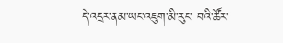དེ་འདྲར་ནམ་ཡང་འཇུག་མི་རུང་ བའི་ཚོར་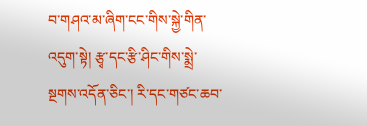བ་གཤའ་མ་ཞིག་ངང་གིས་སྐྱེ་གིན་འདུག་སྟེ། རྩྭ་དང་རྩི་ཤིང་གིས་སྨྲེ་སྔགས་འདོན་ཅིང་། རི་དང་གཙང་ཆབ་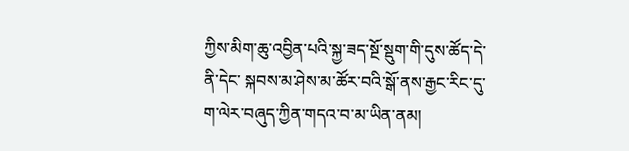ཀྱིས་མིག་ཆུ་འབྱིན་པའི་སྐྱ་ཟད་སྔོ་སྡུག་གི་དུས་ཚོད་དེ་ནི་དེང་ སྐབས་མ་ཤེས་མ་ཚོར་བའི་སྒོ་ནས་རྒྱང་རིང་དུ་ག་ལེར་བཞུད་ཀྱིན་གདའ་བ་མ་ཡིན་ནམ།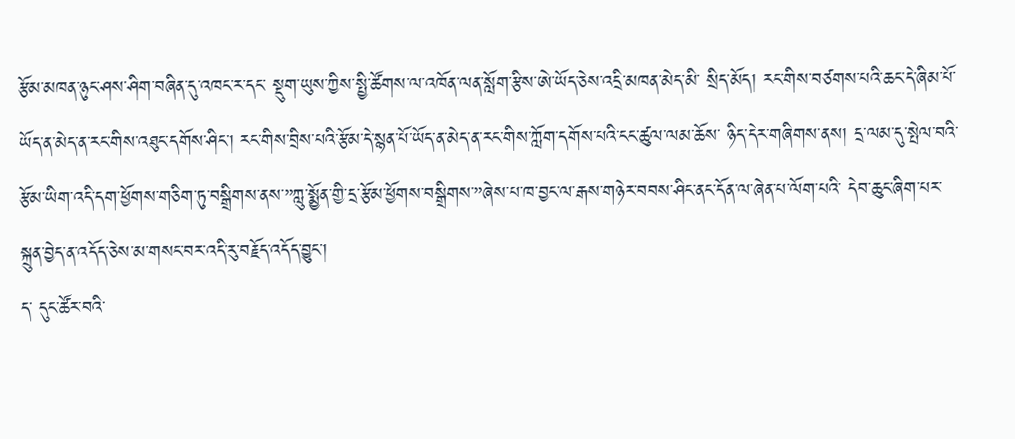རྩོམ་མཁན་ཉུང་ཤས་ཤིག་བཞིན་དུ་འཁང་ར་དང་ སྡུག་ཡུས་ཀྱིས་སྤྱི་ཚོགས་ལ་འཁོན་ལན་སློག་རྩིས་ཨེ་ཡོད་ཅེས་འདྲི་མཁན་མེད་མི་ སྲིད་མོད། རང་གིས་བཙགས་པའི་ཆང་དེ་ཞིམ་པོ་ཡོད་ན་མེད་ན་རང་གིས་འཐུང་དགོས་ཤིང་། རང་གིས་བྲིས་པའི་རྩོམ་དེ་སྙན་པོ་ཡོད་ན་མེད་ན་རང་གིས་ཀློག་དགོས་པའི་ངང་ཚུལ་ལམ་ཆོས་ ཉིད་དེར་གཞིགས་ནས། དྲ་ལམ་དུ་སྤེལ་བའི་རྩོམ་ཡིག་འདི་དག་ཕྱོགས་གཅིག་ཏུ་བསྒྲིགས་ནས་”ཀླུ་སྨྱོན་གྱི་དྲ་རྩོམ་ཕྱོགས་བསྒྲིགས་”ཞེས་པ་ཁ་བྱང་ལ་རྒས་གཉེར་བབས་ཤིང་ནང་དོན་ལ་ཞེན་པ་ལོག་པའི་ དེབ་ཆུང་ཞིག་པར་སྐྲུན་བྱེད་ན་འདོད་ཅེས་མ་གསང་བར་འདི་རུ་བརྗོད་འདོད་བྱུང་།
ད་ དུང་ཚོར་བའི་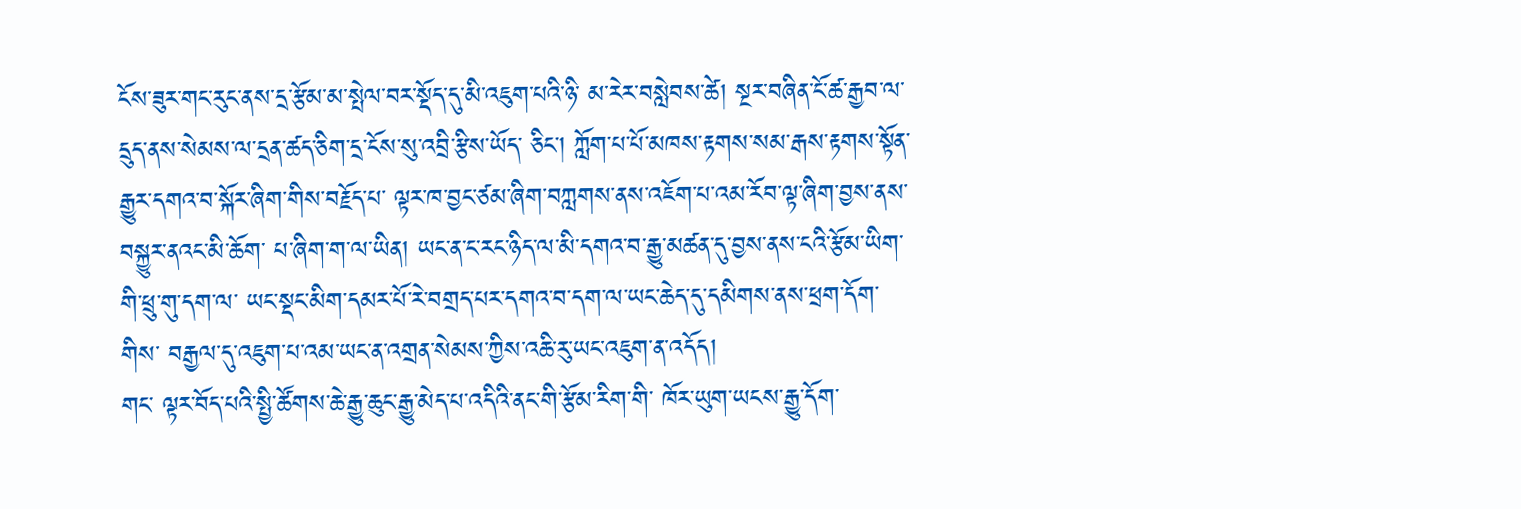ངོས་ཟུར་གང་རུང་ནས་དྲ་རྩོམ་མ་སྤེལ་བར་སྡོད་དུ་མི་འཇུག་པའི་ཉི་ མ་རེར་བསླེབས་ཚེ། སྔར་བཞིན་ངོ་ཚ་རྒྱབ་ལ་དྲུད་ནས་སེམས་ལ་དྲན་ཚད་ཅིག་དྲ་ངོས་སུ་འབྲི་རྩིས་ཡོད་ ཅིང་། ཀློག་པ་པོ་མཁས་རྟགས་སམ་རྒས་རྟགས་སྟོན་རྒྱུར་དགའ་བ་སྐོར་ཞིག་གིས་བརྗོད་པ་ ལྟར་ཁ་བྱང་ཙམ་ཞིག་བཀླགས་ནས་འཇོག་པ་འམ་རོབ་ལྟ་ཞིག་བྱས་ནས་བསྐྱུར་ནའང་མི་ཆོག་ པ་ཞིག་ག་ལ་ཡིན། ཡང་ན་ང་རང་ཉིད་ལ་མི་དགའ་བ་རྒྱུ་མཚན་དུ་བྱས་ནས་ངའི་རྩོམ་ཡིག་གི་ཕྲུ་གུ་དག་ལ་ ཡང་སྡང་མིག་དམར་པོ་རེ་བགྲད་པར་དགའ་བ་དག་ལ་ཡང་ཆེད་དུ་དམིགས་ནས་ཕྲག་དོག་གིས་ བརྒྱལ་དུ་འཇུག་པ་འམ་ཡང་ན་འགྲན་སེམས་ཀྱིས་འཆི་རུ་ཡང་འཇུག་ན་འདོད།
གང་ ལྟར་བོད་པའི་སྤྱི་ཚོགས་ཆེ་རྒྱུ་ཆུང་རྒྱུ་མེད་པ་འདིའི་ནང་གི་རྩོམ་རིག་གི་ ཁོར་ཡུག་ཡངས་རྒྱུ་དོག་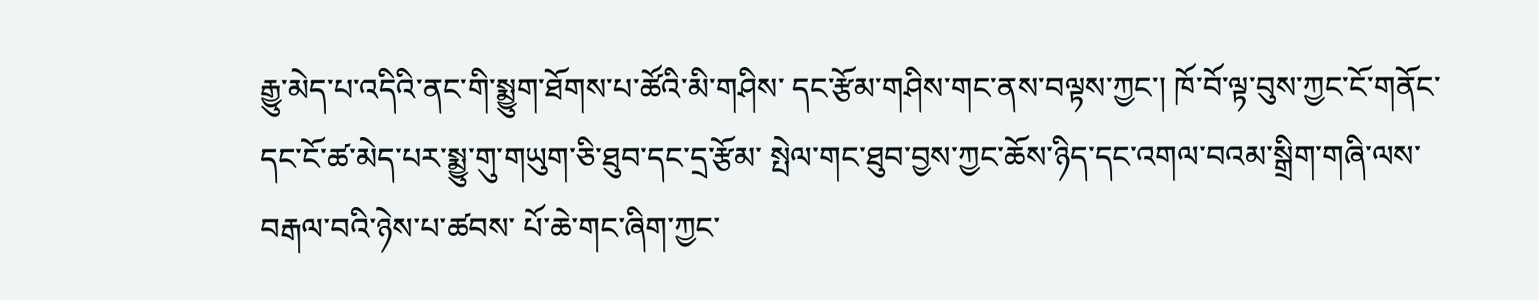རྒྱུ་མེད་པ་འདིའི་ནང་གི་སྨྱུག་ཐོགས་པ་ཚོའི་མི་གཤིས་ དང་རྩོམ་གཤིས་གང་ནས་བལྟས་ཀྱང་། ཁོ་བོ་ལྟ་བུས་ཀྱང་ངོ་གནོང་དང་ངོ་ཚ་མེད་པར་སྨྱུ་གུ་གཡུག་ཅི་ཐུབ་དང་དྲ་རྩོམ་ སྤེལ་གང་ཐུབ་བྱས་ཀྱང་ཆོས་ཉིད་དང་འགལ་བའམ་སྒྲིག་གཞི་ལས་བརྒལ་བའི་ཉེས་པ་ཚབས་ པོ་ཆེ་གང་ཞིག་ཀྱང་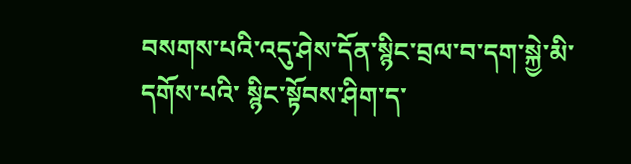བསགས་པའི་འདུ་ཤེས་དོན་སྙིང་བྲལ་བ་དག་སྐྱེ་མི་དགོས་པའི་ སྙིང་སྟོབས་ཤིག་ད་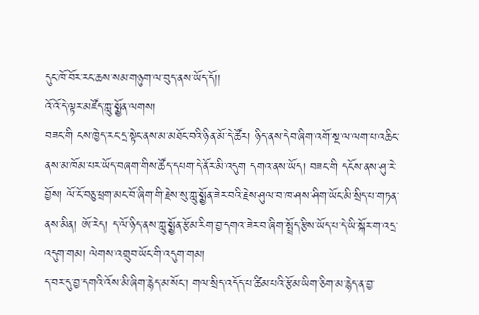དུང་ཁོ་བོར་རང་ཆས་སམ་གཉུག་ལ་བུད་ནས་ཡོད་དོ།།
འོ་འོ་དེ་ལྟར་མཛོད་ཀླུ་སྨྱོན་ལགས།
བཟང་གི ངས་ཁྱེད་རང་དྲ་སྟེང་ནས་མ་མཐོང་བའི་ཉིན་མོ་དེ་ཚོར། ཉིད་ནས་དེབ་ཞིག་འགོ་སྔ་ལ་ལག་པ་འཆིང་ནས་མ་ཁོམ་པར་ཡོད་བཞག་གིས་ཚོད་དཔག་དེ་ནོར་མི་འདུག དགའ་ནས་ཡོད། བཟང་གི དངོས་ནས་ཤུ་རེ་བྱོས། ལོ་ངོ་བཅུ་ཕྲག་མང་བོ་ཞིག་གི་རྗེས་སུ་ཀླུ་སྨྱོན་ཟེར་བའི་རྗེས་ཤུལ་བ་ཁ་ཤས་ཤིག་ཡོང་མི་སྲིད་པ་གཏན་ནས་མིན། ཨོ་རེད། ད་ལོ་ཉིད་ནས་ཀླུ་སྨྱོན་རྩོམ་རིག་བྱ་དགའ་ཟེར་བ་ཞིག་སྤྲོད་རྩིས་ཡོད་པ་དེ་ཡི་སྐོར་ག་འདྲ་འདུག་གམ། ལེགས་འགྲུབ་ཡོང་གི་འདུག་གམ།
ད་བར་དུ་བྱ་དགའི་འོས་མི་ཞིག་རྙེད་མ་སོང་། གལ་སྲིད་འདོད་པ་ཚིམ་པའི་རྩོམ་ཡིག་ཅིག་མ་རྙེད་ན་བྱ་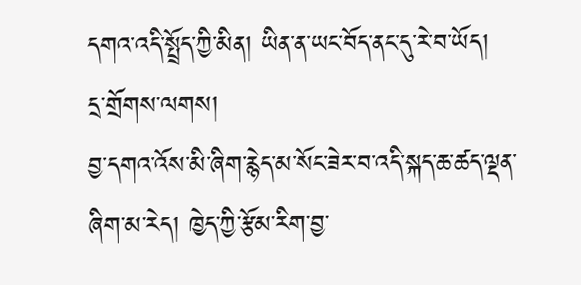དགའ་འདི་སྤྲོད་ཀྱི་མིན། ཡིན་ན་ཡང་བོད་ནང་དུ་རེ་བ་ཡོད།
དྲ་གྲོགས་ལགས།
བྱ་དགའ་འོས་མི་ཞིག་རྙེད་མ་སོང་ཟེར་བ་འདི་སྐད་ཆ་ཚད་ལྡན་ཞིག་མ་རེད། ཁྱེད་ཀྱི་རྩོམ་རིག་བྱ་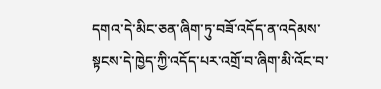དགའ་དེ་མིང་ཅན་ཞིག་ཏུ་བཟོ་འདོད་ན་འདེམས་སྟངས་དེ་ཁྱེད་ཀྱི་འདོད་པར་འགྲོ་བ་ཞིག་མི་འོང་བ་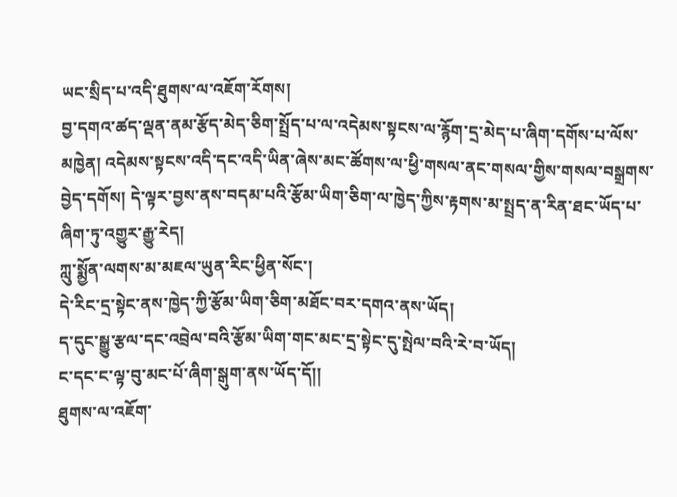ཡང་སྲིད་པ་འདི་ཐུགས་ལ་འཇོག་རོགས།
བྱ་དགའ་ཚད་ལྡན་ནམ་རྩོད་མེད་ཅིག་སྤྲོད་པ་ལ་འདེམས་སྟངས་ལ་རྙོག་དྲ་མེད་པ་ཞིག་དགོས་པ་ལོས་མཁྱེན། འདེམས་སྟངས་འདི་དང་འདི་ཡིན་ཞེས་མང་ཚོགས་ལ་ཕྱི་གསལ་ནང་གསལ་གྱིས་གསལ་བསྒྲགས་བྱེད་དགོས། དེ་ལྟར་བྱས་ནས་བདམ་པའི་རྩོམ་ཡིག་ཅིག་ལ་ཁྱེད་ཀྱིས་རྟགས་མ་སྤྲད་ན་རིན་ཐང་ཡོད་པ་ཞིག་ཏུ་འགྱུར་རྒྱུ་རེད།
ཀླུ་སྨྱོན་ལགས་མ་མཇལ་ཡུན་རིང་ཕྱིན་སོང་།
དེ་རིང་དྲ་སྟེང་ནས་ཁྱེད་ཀྱི་རྩོམ་ཡིག་ཅིག་མཐོང་བར་དགའ་ནས་ཡོད།
ད་དུང་སྒྱུ་རྩལ་དང་འབྲེལ་བའི་རྩོམ་ཡིག་གང་མང་དྲ་སྟེང་དུ་སྤེལ་བའི་རེ་བ་ཡོད།
ང་དང་ང་ལྟ་བུ་མང་པོ་ཞིག་སྒུག་ནས་ཡོད་དོ།།
ཐུགས་ལ་འཇོག་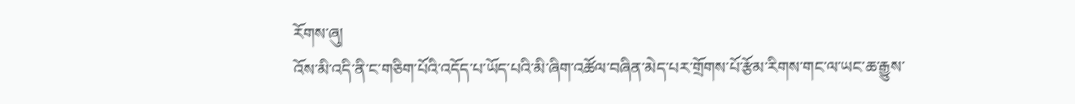རོགས་ཞུ།
འོས་མི་འདི་ནི་ང་གཅིག་པོའི་འདོད་པ་ཡོད་པའི་མི་ཞིག་འཚོལ་བཞིན་མེད་པར་གྲོགས་པོ་རྩོམ་རིགས་གང་ལ་ཡང་ཆ་རྒྱུས་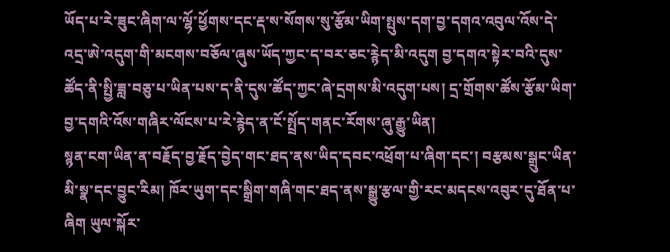ཡོད་པ་རེ་ཟུང་ཞིག་ལ་ལྷོ་ཕྱོགས་དང་རྡ་ས་སོགས་སུ་རྩོམ་ཡིག་སྤུས་དག་བྱ་དགའ་འབུལ་འོས་དེ་འདྲ་ཨེ་འདུག་གི་མངགས་བཅོལ་ཞུས་ཡོད་ཀྱང་ད་བར་ཅང་རྙེད་མི་འདུག བྱ་དགའ་སྟེར་བའི་དུས་ཚོད་ནི་སྤྱི་ཟླ་བཅུ་པ་ཡིན་པས་ད་ནི་དུས་ཚོད་ཀྱང་ཞེ་དྲགས་མི་འདུག་པས། དྲ་གྲོགས་ཚོས་རྩོམ་ཡིག་བྱ་དགའི་འོས་གཞིར་ལོངས་པ་རེ་རྙེད་ན་ངོ་སྤྲོད་གནང་རོགས་ཞུ་རྒྱུ་ཡིན།
སྙན་ངག་ཡིན་ན་བརྗོད་བྱ་རྗོད་བྱེད་གང་ཐད་ནས་ཡིད་དབང་འཕྲོག་པ་ཞིག་དང་། བརྩམས་སྒྲུང་ཡིན་མི་སྣ་དང་བྱུང་རིམ། ཁོར་ཡུག་དང་སྒྲིག་གཞི་གང་ཐད་ནས་སྒྱུ་རྩལ་གྱི་རང་མདངས་འབུར་དུ་ཐོན་པ་ཞིག ཡུལ་སྐོར་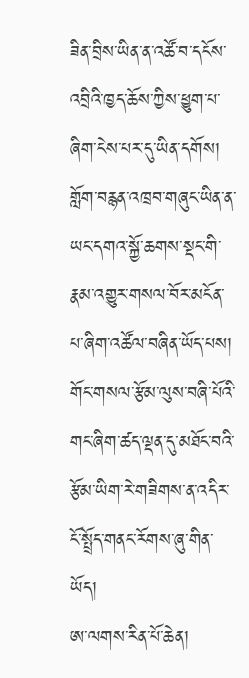ཟིན་བྲིས་ཡིན་ན་འཚོ་བ་དངོས་འབྲིའི་ཁྱད་ཆོས་ཀྱིས་ཕྱུག་པ་ཞིག་ངེས་པར་དུ་ཡིན་དགོས། གློག་བརྙན་འཁྲབ་གཞུང་ཡིན་ན་ཡང་དགའ་སྐྱོ་ཆགས་སྡང་གི་རྣམ་འགྱུར་གསལ་བོར་མངོན་པ་ཞིག་འཚོལ་བཞིན་ཡོད་པས། གོང་གསལ་རྩོམ་ལུས་བཞི་པོའི་གང་ཞིག་ཚད་ལྡན་དུ་མཐོང་བའི་རྩོམ་ཡིག་རེ་གཟིགས་ན་འདིར་ངོ་སྤྲོད་གནང་རོགས་ཞུ་གིན་ཡོད།
ཨ་ལགས་རིན་པོ་ཆེན།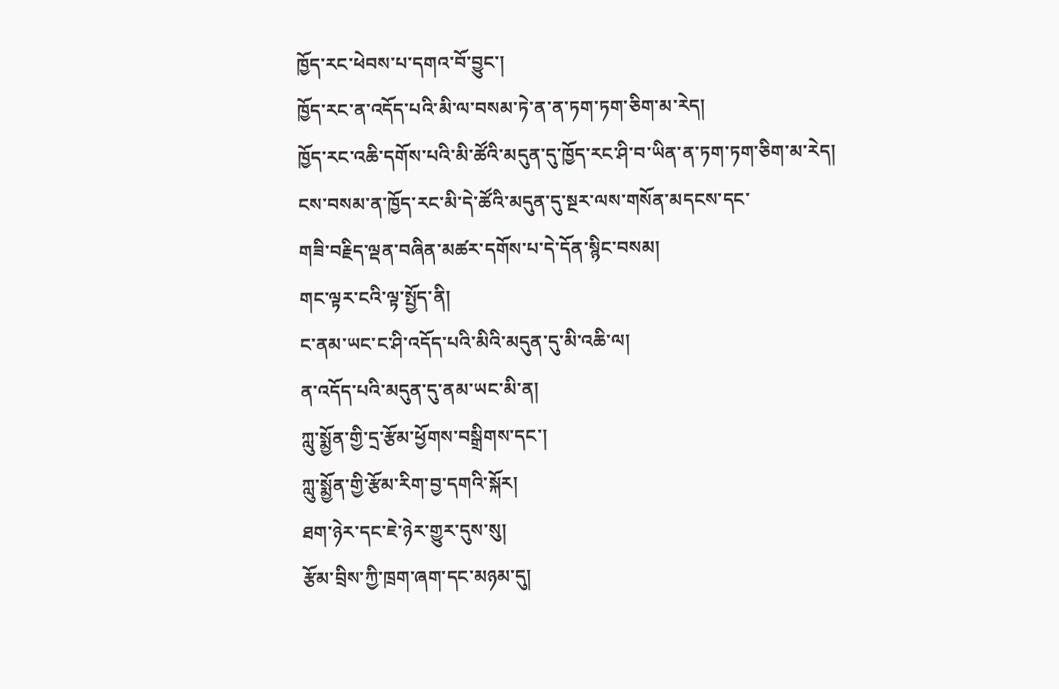ཁྱོད་རང་ཕེབས་པ་དགའ་བོ་བྱུང་།
ཁྱོད་རང་ན་འདོད་པའི་མི་ལ་བསམ་ཏེ་ན་ན་ཏག་ཏག་ཅིག་མ་རེད།
ཁྱོད་རང་འཆི་དགོས་པའི་མི་ཚོའི་མདུན་དུ་ཁྱོད་རང་ཤི་བ་ཡིན་ན་ཏག་ཏག་ཅིག་མ་རེད།
ངས་བསམ་ན་ཁྱོད་རང་མི་དེ་ཚོའི་མདུན་དུ་སྔར་ལས་གསོན་མདངས་དང་
གཟི་བརྗིད་ལྡན་བཞིན་མཚར་དགོས་པ་དེ་དོན་སྙིང་བསམ།
གང་ལྟར་ངའི་ལྟ་སྤྱོད་ནི།
ང་ནམ་ཡང་ང་ཤི་འདོད་པའི་མིའི་མདུན་དུ་མི་འཆི་ལ།
ན་འདོད་པའི་མདུན་དུ་ནམ་ཡང་མི་ན།
ཀླུ་སྨྱོན་གྱི་དྲ་རྩོམ་ཕྱོགས་བསྒྲིགས་དང་།
ཀླུ་སྨྱོན་གྱི་རྩོམ་རིག་བྱ་དགའི་སྐོར།
ཐག་ཉེར་དང་ཇེ་ཉེར་གྱུར་དུས་སུ།
རྩོམ་བྲིས་ཀྱི་ཁྲག་ཞག་དང་མཉམ་དུ།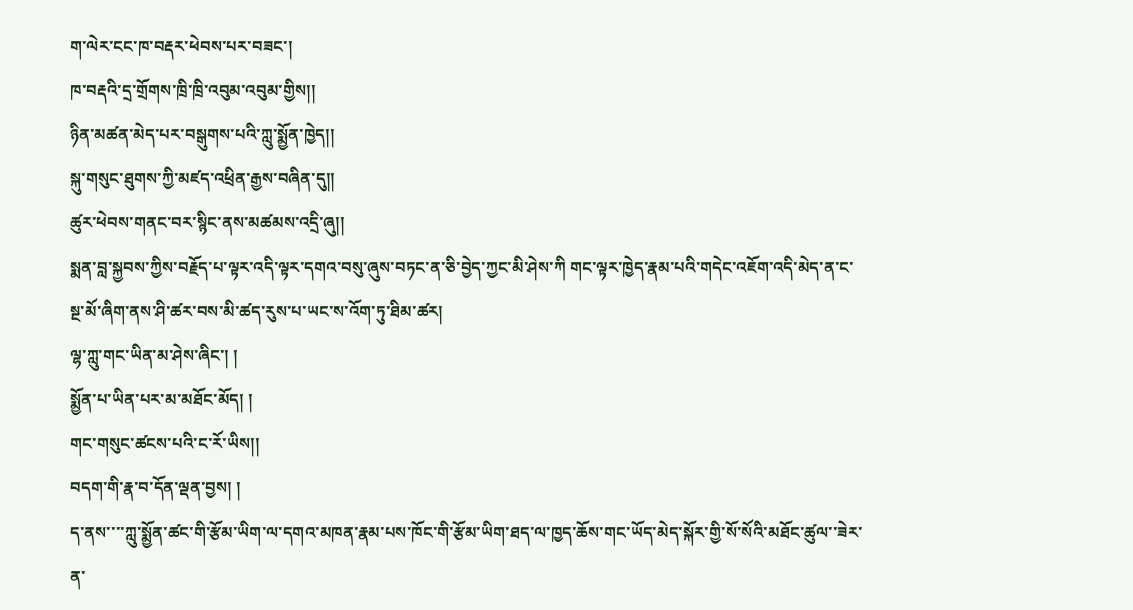ག་ལེར་ངང་ཁ་བརྡར་ཕེབས་པར་བཟང་།
ཁ་བརྡའི་དྲ་གྲོགས་ཁྲི་ཁྲི་འབུམ་འབུམ་གྱིས།།
ཉིན་མཚན་མེད་པར་བསྒུགས་པའི་ཀླུ་སྨྱོན་ཁྱེད།།
སྐུ་གསུང་ཐུགས་ཀྱི་མཛད་འཕྲིན་རྒྱས་བཞིན་དུ།།
ཚུར་ཕེབས་གནང་བར་སྙིང་ནས་མཚམས་འདྲི་ཞུ།།
སྨན་བླ་སྐྱབས་ཀྱིས་བརྗོད་པ་ལྟར་འདི་ལྟར་དགའ་བསུ་ཞུས་བཏང་ན་ཅི་བྱེད་ཀྱང་མི་ཤེས་ཀི གང་ལྟར་ཁྱེད་རྣམ་པའི་གདེང་འཇོག་འདི་མེད་ན་ང་སྔ་མོ་ཞིག་ནས་ཤི་ཚར་བས་མི་ཚད་རུས་པ་ཡང་ས་འོག་ཏུ་ཐིམ་ཚར།
ལྷ་ཀླུ་གང་ཡིན་མ་ཤེས་ཞིང་། །
སྨྱོན་པ་ཡིན་པར་མ་མཐོང་མོད། །
གང་གསུང་ཚངས་པའི་ང་རོ་ཡིས།།
བདག་གི་རྣ་བ་དོན་ལྡན་བྱས། །
ད་ནས་་་་ཀླུ་སྨྱོན་ཚང་གི་རྩོམ་ཡིག་ལ་དགའ་མཁན་རྣམ་པས་ཁོང་གི་རྩོམ་ཡིག་ཐད་ལ་ཁྱད་ཆོས་གང་ཡོད་མེད་སྐོར་གྱི་སོ་སོའི་མཐོང་ཚུལ་་ཟེར་ན་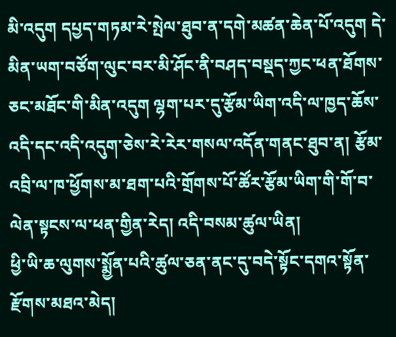མི་འདུག དཔྱད་གཏམ་རེ་སྤེལ་ཐུབ་ན་དགེ་མཚན་ཆེན་པོ་འདུག དེ་མིན་ཡག་བཙོག་ལུང་བར་མི་ཤོང་ནི་བཤད་བསྡད་ཀྱང་ཕན་ཐོགས་ཅང་མཐོང་གི་མིན་འདུག ལྷག་པར་དུ་རྩོམ་ཡིག་འདི་ལ་ཁྱད་ཆོས་འདི་དང་འདི་འདུག་ཅེས་རེ་རེར་གསལ་འདོན་གནང་ཐུབ་ན། རྩོམ་འབྲི་ལ་ཁ་ཕྱོགས་མ་ཐག་པའི་གྲོགས་པོ་ཚོར་རྩོམ་ཡིག་གི་གོ་བ་ལེན་སྟངས་ལ་ཕན་གྱིན་རེད། འདི་བསམ་ཚུལ་ཡིན།
ཕྱི་ཡི་ཆ་ལུགས་སྨྱོན་པའི་ཚུལ་ཅན་ནང་དུ་བདེ་སྟོང་དགའ་སྟོན་རྫོགས་མཐའ་མེད།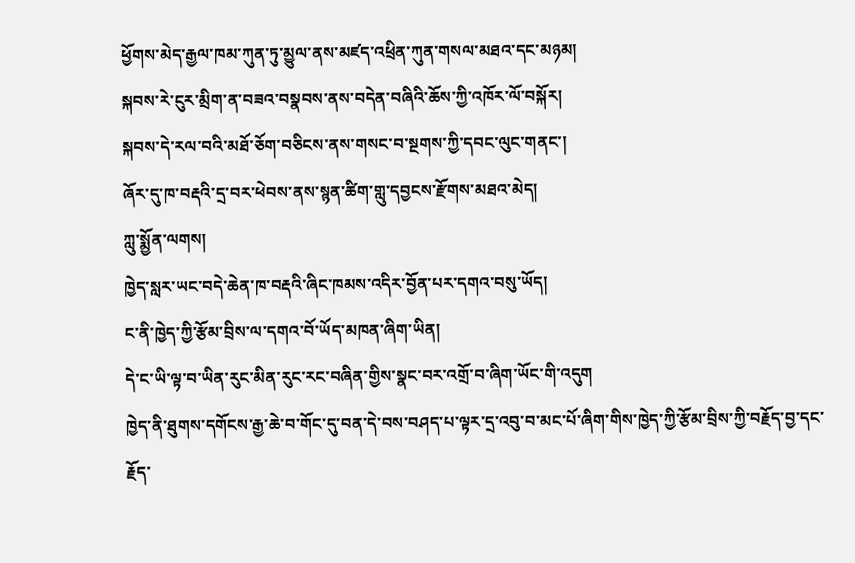ཕྱོགས་མེད་རྒྱལ་ཁམ་ཀུན་ཏུ་མྱུལ་ནས་མཛད་འཕྲིན་ཀུན་གསལ་མཐའ་དང་མཉམ།
སྐབས་རེ་ངུར་མྲིག་ན་བཟའ་བསྣབས་ནས་བདེན་བཞིའི་ཆོས་ཀྱི་འཁོར་ལོ་བསྐོར།
སྐབས་དེ་རལ་བའི་མཐོ་ཅོག་བཅིངས་ནས་གསང་བ་སྔགས་ཀྱི་དབང་ལུང་གནང་།
ཞོར་དུ་ཁ་བརྡའི་དྲ་བར་ཕེབས་ནས་སྙན་ཚིག་གླུ་དབྱངས་རྫོགས་མཐའ་མེད།
ཀླུ་སྨྱོན་ལགས།
ཁྱེད་སླར་ཡང་བདེ་ཆེན་ཁ་བརྡའི་ཞིང་ཁམས་འདིར་བྱོན་པར་དགའ་བསུ་ཡོད།
ང་ནི་ཁྱེད་ཀྱི་རྩོམ་བྲིས་ལ་དགའ་བོ་ཡོད་མཁན་ཞིག་ཡིན།
དེ་ང་ཡི་ལྟ་བ་ཡིན་རུང་མིན་རུང་རང་བཞིན་གྱིས་སྣང་བར་འགྲོ་བ་ཞིག་ཡོང་གི་འདུག
ཁྱེད་ནི་ཐུགས་དགོངས་རྒྱ་ཆེ་བ་གོང་དུ་བན་དེ་བས་བཤད་པ་ལྟར་དྲ་འབུ་བ་མང་པོ་ཞིག་གིས་ཁྱེད་ཀྱི་རྩོམ་བྲིས་ཀྱི་བརྗོད་བྱ་དང་རྗོད་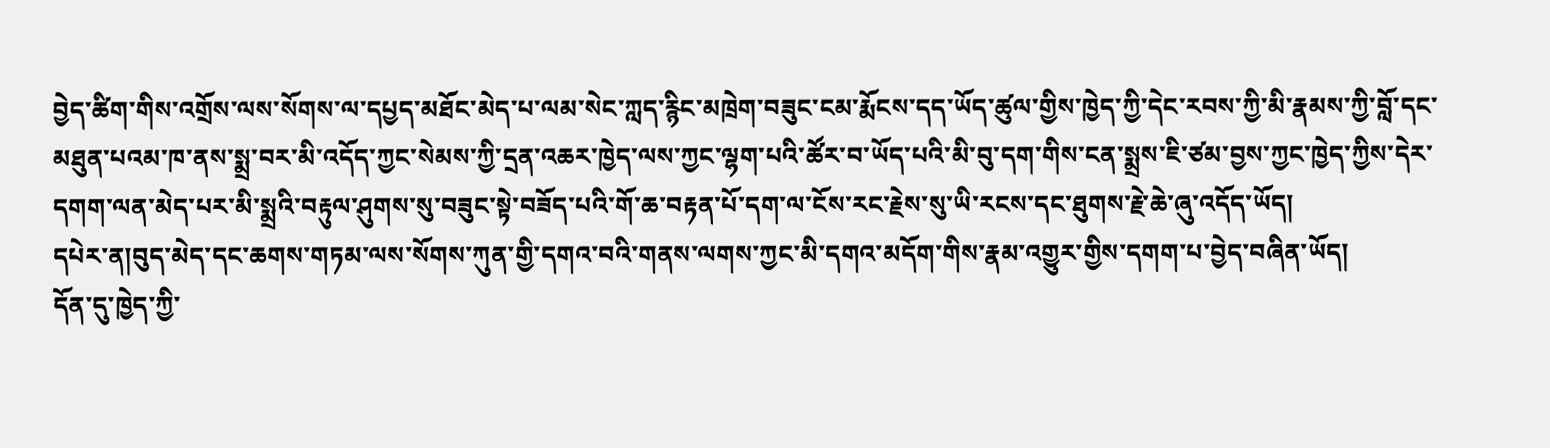བྱེད་ཚིག་གིས་འགྲོས་ལས་སོགས་ལ་དཔྱད་མཐོང་མེད་པ་ལམ་སེང་ཀླད་རྙིང་མཁྲེག་བཟུང་ངམ་རྨོངས་དད་ཡོད་ཚུལ་གྱིས་ཁྱེད་ཀྱི་དེང་རབས་ཀྱི་མི་རྣམས་ཀྱི་བློ་དང་མཐུན་པའམ་ཁ་ནས་སྨྲ་བར་མི་འདོད་ཀྱང་སེམས་ཀྱི་དྲན་འཆར་ཁྱེད་ལས་ཀྱང་ལྷག་པའི་ཚོར་བ་ཡོད་པའི་མི་བུ་དག་གིས་ངན་སྨྲས་ཇི་ཙམ་བྱས་ཀྱང་ཁྱེད་ཀྱིས་དེར་དགག་ལན་མེད་པར་མི་སྨྲའི་བརྟུལ་ཤུགས་སུ་བཟུང་སྟེ་བཟོད་པའི་གོ་ཆ་བརྟན་པོ་དག་ལ་ངོས་རང་རྗེས་སུ་ཡི་རངས་དང་ཐུགས་རྗེ་ཆེ་ཞུ་འདོད་ཡོད།
དཔེར་ན།བུད་མེད་དང་ཆགས་གཏམ་ལས་སོགས་ཀུན་གྱི་དགའ་བའི་གནས་ལགས་ཀྱང་མི་དགའ་མདོག་གིས་རྣམ་འགྱུར་གྱིས་དགག་པ་བྱེད་བཞིན་ཡོད།
དོན་དུ་ཁྱེད་ཀྱི་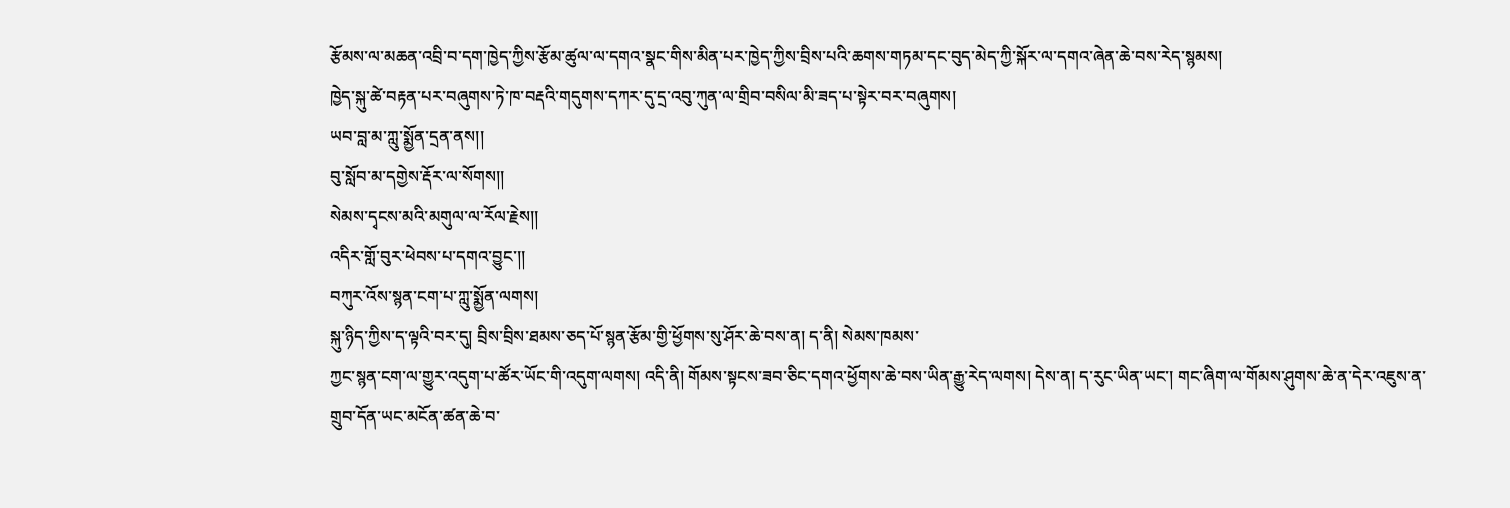རྩོམས་ལ་མཆན་འབྲི་བ་དག་ཁྱེད་ཀྱིས་རྩོམ་ཚུལ་ལ་དགའ་སྣང་གིས་མིན་པར་ཁྱེད་ཀྱིས་བྲིས་པའི་ཆགས་གཏམ་དང་བུད་མེད་ཀྱི་སྐོར་ལ་དགའ་ཞེན་ཆེ་བས་རེད་སྙམས།
ཁྱེད་སྐུ་ཚེ་བརྟན་པར་བཞུགས་ཏེ་ཁ་བརྡའི་གདུགས་དཀར་དུ་དྲ་འབུ་ཀུན་ལ་གྲིབ་བསིལ་མི་ཟད་པ་སྟེར་བར་བཞུགས།
ཡབ་བླ་མ་ཀླུ་སྨྱོན་དྲན་ནས།།
བུ་སློབ་མ་དགྱེས་རྡོར་ལ་སོགས།།
སེམས་དྭངས་མའི་མགུལ་ལ་རོལ་རྗེས།།
འདིར་གློ་བུར་ཕེབས་པ་དགའ་བྱུང་།།
བཀུར་འོས་སྙན་ངག་པ་ཀླུ་སྨྱོན་ལགས།
སྐུ་ཉིད་ཀྱིས་ད་ལྟའི་བར་དུ། བྲིས་བྲིས་ཐམས་ཅད་པོ་སྙན་རྩོམ་གྱི་ཕྱོགས་སུ་ཤོར་ཆེ་བས་ན། ད་ནི། སེམས་ཁམས་
ཀྱང་སྙན་ངག་ལ་གྱུར་འདུག་པ་ཚོར་ཡོང་གི་འདུག་ལགས། འདི་ནི། གོམས་སྟངས་ཟབ་ཅིང་དགའ་ཕྱོགས་ཆེ་བས་ཡིན་རྒྱུ་རེད་ལགས། དེས་ན། ད་རུང་ཡིན་ཡང་། གང་ཞིག་ལ་གོམས་ཤུགས་ཆེ་ན་དེར་འཇུས་ན་གྲུབ་དོན་ཡང་མངོན་ཚན་ཆེ་བ་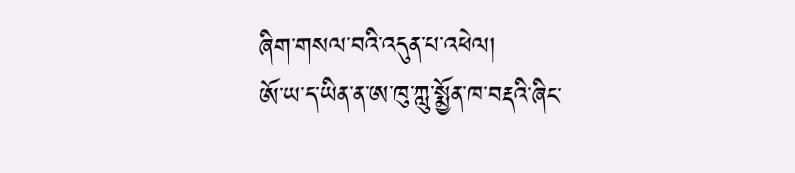ཞིག་གསལ་བའི་འདུན་པ་འཕེལ།
ཨོ་ཡ་ད་ཡིན་ན་ཨ་ཁུ་ཀླུ་སྨྱོན་ཁ་བརྡའི་ཞིང་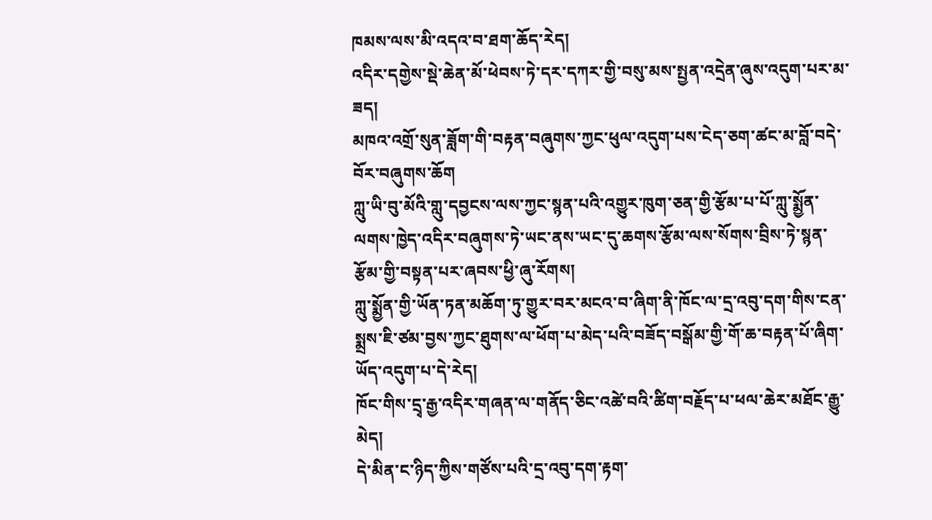ཁམས་ལས་མི་འདའ་བ་ཐག་ཆོད་རེད།
འདིར་དགྱེས་སྡེ་ཆེན་མོ་ཕེབས་ཏེ་དར་དཀར་གྱི་བསུ་མས་སྤྱན་འདྲེན་ཞུས་འདུག་པར་མ་ཟད།
མཁའ་འགྲོ་སུན་ཟློག་གི་བརྟན་བཞུགས་ཀྱང་ཕུལ་འདུག་པས་ངེད་ཅག་ཚང་མ་བློ་བདེ་བོར་བཞུགས་ཆོག
ཀླུ་ཡི་བུ་མོའི་གླུ་དབྱངས་ལས་ཀྱང་སྙན་པའི་འགྱུར་ཁུག་ཅན་གྱི་རྩོམ་པ་པོ་ཀླུ་སྨྱོན་ལགས་ཁྱེད་འདིར་བཞུགས་ཏེ་ཡང་ནས་ཡང་དུ་ཆགས་རྩོམ་ལས་སོགས་བྲིས་ཏེ་སྙན་རྩོམ་གྱི་བསྟན་པར་ཞབས་ཕྱི་ཞུ་རོགས།
ཀླུ་སྨྱོན་གྱི་ཡོན་ཏན་མཆོག་ཏུ་གྱུར་བར་མངའ་བ་ཞིག་ནི་ཁོང་ལ་དྲ་འབུ་དག་གིས་ངན་སྨྲས་ཇི་ཙམ་བྱས་ཀྱང་ཐུགས་ལ་ཕོག་པ་མེད་པའི་བཟོད་བསྒོམ་གྱི་གོ་ཆ་བརྟན་པོ་ཞིག་ཡོད་འདུག་པ་དེ་རེད།
ཁོང་གིས་དྲྭ་རྒྱ་འདིར་གཞན་ལ་གནོད་ཅིང་འཚེ་བའི་ཚིག་བརྗོད་པ་ཕལ་ཆེར་མཐོང་རྒྱུ་མེད།
དེ་མིན་ང་ཉིད་ཀྱིས་གཙོས་པའི་དྲ་འབུ་དག་རྟག་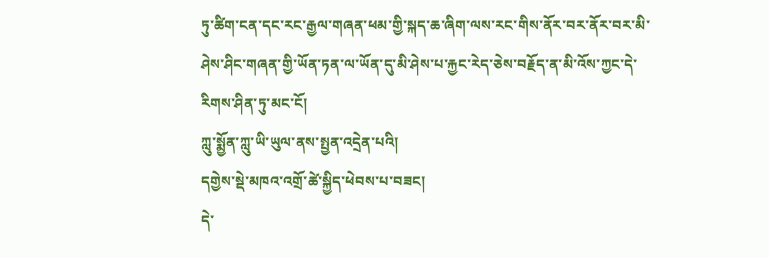ཏུ་ཚིག་ངན་དང་རང་རྒྱལ་གཞན་ཕམ་གྱི་སྐད་ཆ་ཞིག་ལས་རང་གིས་ནོར་བར་ནོར་བར་མི་ཤེས་ཤིང་གཞན་གྱི་ཡོན་ཏན་ལ་ཡོན་དུ་མི་ཤེས་པ་རྐྱང་རེད་ཅེས་བརྗོད་ན་མི་འོས་ཀྱང་དེ་རིགས་ཤིན་ཏུ་མང་ངོ།
ཀླུ་སྨྱོན་ཀླུ་ཡི་ཡུལ་ནས་སྤྱན་འདྲེན་པའི།
དགྱེས་སྡེ་མཁའ་འགྲོ་ཚེ་སྐྱིད་ཕེབས་པ་བཟང།
དེ་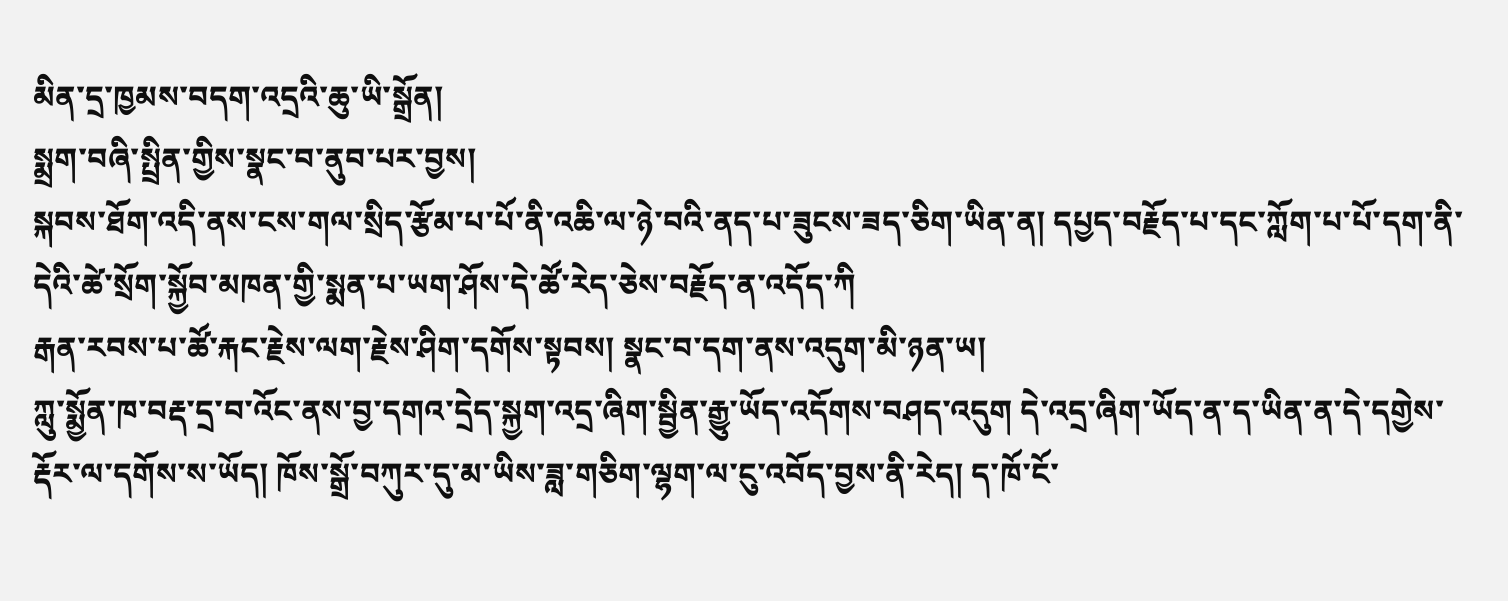མིན་དྲ་ཁྱམས་བདག་འདྲའི་ཆུ་ཡི་སྒྲོན།
སྨྲག་བཞི་སྤྲིན་གྱིས་སྣང་བ་ནུབ་པར་བྱས།
སྐབས་ཐོག་འདི་ནས་ངས་གལ་སྲིད་རྩོམ་པ་པོ་ནི་འཆི་ལ་ཉེ་བའི་ནད་པ་ཟུངས་ཟད་ཅིག་ཡིན་ན། དཔྱད་བརྗོད་པ་དང་ཀློག་པ་པོ་དག་ནི་དེའི་ཚེ་སྲོག་སྐྱོབ་མཁན་གྱི་སྨན་པ་ཡག་ཤོས་དེ་ཚོ་རེད་ཅེས་བརྗོད་ན་འདོད་ཀི
རྒན་རབས་པ་ཚོ་རྐང་རྗེས་ལག་རྗེས་ཤིག་དགོས་སྟབས། སྣང་བ་དག་ནས་འདུག་མི་ཉན་ཡ།
ཀླུ་སྨྱོན་ཁ་བརྡ་དྲ་བ་འོང་ནས་བྱ་དགའ་དྲེད་སྐྱག་འདྲ་ཞིག་སྦྱིན་རྒྱུ་ཡོད་འདོགས་བཤད་འདུག དེ་འདྲ་ཞིག་ཡོད་ན་ད་ཡིན་ན་དེ་དགྱེས་རྡོར་ལ་དགོས་ས་ཡོད། ཁོས་སྒྲོ་བཀུར་དུ་མ་ཡིས་ཟླ་གཅིག་ལྷག་ལ་ངུ་འབོད་བྱས་ནི་རེད། ད་ཁོ་ངོ་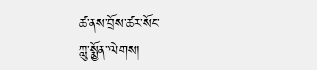ཚ་ནས་བྲོས་ཚར་སོང་
ཀླུ་སྨྱོན་་ལེགས།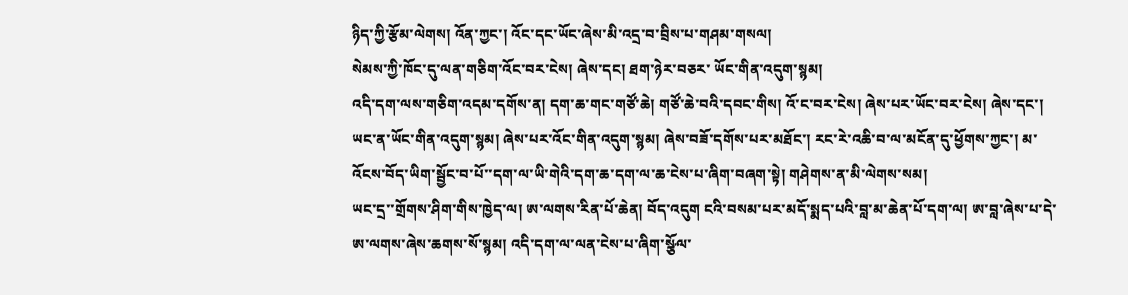ཉིད་ཀྱི་རྩོམ་ལེགས། འོན་ཀྱང་། འོང་དང་ཡོང་ཞེས་མི་འདྲ་བ་བྲིས་པ་གཤམ་གསལ།
སེམས་ཀྱི་ཁོང་དུ་ལན་གཅིག་འོང་བར་ངེས། ཞེས་དང། ཐག་ཉེར་བཅར་ ཡོང་གིན་འདུག་སྙམ།
འདི་དག་ལས་གཅིག་འདམ་དགོས་ན། དག་ཆ་གང་གཙོ་ཆེ། གཙོ་ཆེ་བའི་དབང་གིས། འོ་ང་བར་ངེས། ཞེས་པར་ཡོང་བར་ངེས། ཞེས་དང་། ཡང་ན་ཡོང་གིན་འདུག་སྙམ། ཞེས་པར་འོང་གིན་འདུག་སྙམ། ཞེས་བཟོ་དགོས་པར་མཐོང་། རང་རེ་འཆི་བ་ལ་མངོན་དུ་ཕྱོགས་ཀྱང་། མ་འོངས་བོད་ཡིག་སྦྱོང་བ་པོ་་དག་ལ་ཡི་གེའི་དག་ཆ་དག་ལ་ཆ་ངེས་པ་ཞིག་བཞག་སྟེ། གཤེགས་ན་མི་ལེགས་སམ།
ཡང་དྲ་་གྲོགས་ཤིག་གིས་ཁྱེད་ལ། ཨ་ལགས་རིན་པོ་ཆེན། བོད་འདུག ངའི་བསམ་པར་མདོ་སྨད་པའི་བླ་མ་ཆེན་པོ་དག་ལ། ཨ་བླ་ཞེས་པ་དེ་ཨ་ལགས་ཞེས་ཆགས་སོ་སྙམ། འདི་དག་ལ་ལན་ངེས་པ་ཞིག་སྩོལ་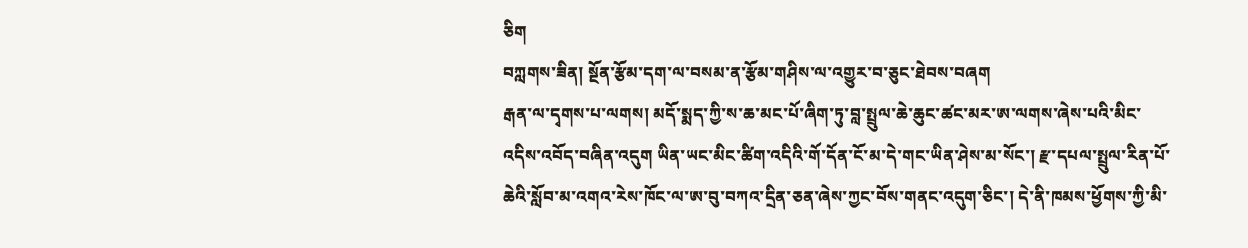ཅིག
བཀླགས་ཟིན། སྔོན་རྩོམ་དག་ལ་བསམ་ན་རྩོམ་གཤིས་ལ་འགྱུར་བ་ཅུང་ཐེབས་བཞག
རྒན་ལ་དྭགས་པ་ལགས། མདོ་སྨད་ཀྱི་ས་ཆ་མང་པོ་ཞིག་ཏུ་བླ་སྤྲུལ་ཆེ་ཆུང་ཚང་མར་ཨ་ལགས་ཞེས་པའི་མིང་འདིས་འབོད་བཞིན་འདུག ཡིན་ཡང་མིང་ཚིག་འདིའི་གོ་དོན་ངོ་མ་དེ་གང་ཡིན་ཤེས་མ་སོང་། རྫ་དཔལ་སྤྲུལ་རིན་པོ་ཆེའི་སློབ་མ་འགའ་རེས་ཁོང་ལ་ཨ་བུ་བཀའ་དྲིན་ཅན་ཞེས་ཀྱང་བོས་གནང་འདུག་ཅིང་། དེ་ནི་ཁམས་ཕྱོགས་ཀྱི་མི་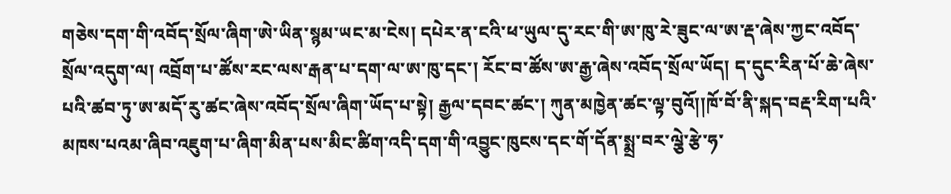གཅེས་དག་གི་འབོད་སྲོལ་ཞིག་ཨེ་ཡིན་སྙམ་ཡང་མ་ངེས། དཔེར་ན་ངའི་ཕ་ཡུལ་དུ་རང་གི་ཨ་ཁུ་རེ་ཟུང་ལ་ཨ་རྡ་ཞེས་ཀྱང་འབོད་སྲོལ་འདུག་ལ། འབྲོག་པ་ཚོས་རང་ལས་རྒན་པ་དག་ལ་ཨ་ཁུ་དང་། རོང་བ་ཚོས་ཨ་རྒྱ་ཞེས་འབོད་སྲོལ་ཡོད། ད་དུང་རིན་པོ་ཆེ་ཞེས་པའི་ཚབ་ཏུ་ཨ་མདོ་རུ་ཚང་ཞེས་འབོད་སྲོལ་ཞིག་ཡོད་པ་སྟེ། རྒྱལ་དབང་ཚང་། ཀུན་མཁྱེན་ཚང་ལྟ་བུའོ།།ཁོ་བོ་ནི་སྐད་བརྡ་རིག་པའི་མཁས་པའམ་ཞིབ་འཇུག་པ་ཞིག་མིན་པས་མིང་ཚིག་འདི་དག་གི་འབྱུང་ཁུངས་དང་གོ་དོན་སྨྲ་བར་ལྕེ་རྩེ་ཧ་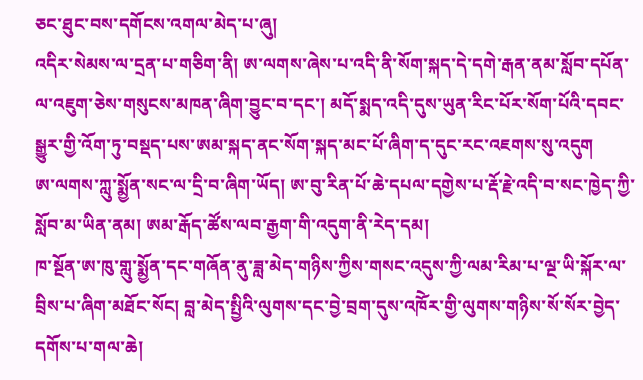ཅང་ཐུང་བས་དགོངས་འགལ་མེད་པ་ཞུ།
འདིར་སེམས་ལ་དྲན་པ་གཅིག་ནི། ཨ་ལགས་ཞེས་པ་འདི་ནི་སོག་སྐད་དེ་དགེ་རྒན་ནམ་སློབ་དཔོན་ལ་འཇུག་ཅེས་གསུངས་མཁན་ཞིག་བྱུང་བ་དང་། མདོ་སྨད་འདི་དུས་ཡུན་རིང་པོར་སོག་པོའི་དབང་སྒྱུར་གྱི་འོག་ཏུ་བསྡད་པས་ཨམ་སྐད་ནང་སོག་སྐད་མང་པོ་ཞིག་ད་དུང་རང་འཇགས་སུ་འདུག
ཨ་ལགས་ཀླུ་སྨྱོན་སང་ལ་དྲི་བ་ཞིག་ཡོད། ཨ་བུ་རིན་པོ་ཆེ་དཔལ་དགྱེས་པ་རྡོ་རྗེ་འདི་བ་སང་ཁྱེད་ཀྱི་སློབ་མ་ཡིན་ནམ། ཨམ་རྒོད་ཚོས་ལབ་རྒྱག་གི་འདུག་ནི་རེད་དམ།
ཁ་སྔོན་ཨ་ཁུ་གླུ་སྨྱོན་དང་གཞོན་ནུ་ཟླ་མེད་གཉིས་ཀྱིས་གསང་འདུས་ཀྱི་ལམ་རིམ་པ་ལྔ་ཡི་སྐོར་ལ་བྲིས་པ་ཞིག་མཐོང་སོང། བླ་མེད་སྤྱིའི་ལུགས་དང་བྱེ་བྲག་དུས་འཁོེར་གྱི་ལུགས་གཉིས་སོ་སོར་བྱེད་དགོས་པ་གལ་ཆེ།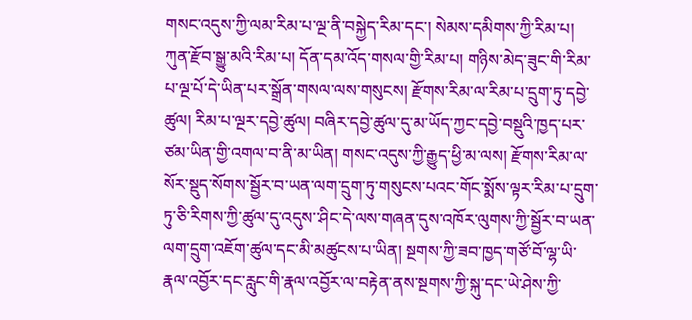གསང་འདུས་ཀྱི་ལམ་རིམ་པ་ལྔ་ནི་བསྐྱེད་རིམ་དང་། སེམས་དམིགས་ཀྱི་རིམ་པ། ཀུན་རྫོབ་སྒྱུ་མའི་རིམ་པ། དོན་དམ་འོད་གསལ་གྱི་རིམ་པ། གཉིས་མེད་ཟུང་གི་རིམ་པ་ལྔ་པོ་དེ་ཡིན་པར་སྒྲོན་གསལ་ལས་གསུངས། རྫོགས་རིམ་ལ་རིམ་པ་དྲུག་ཏུ་དབྱེ་ཚུལ། རིམ་པ་ལྔར་དབྱེ་ཚུལ། བཞིར་དབྱེ་ཚུལ་དུ་མ་ཡོད་ཀྱང་དབྱེ་བསྡུའི་ཁྱད་པར་ཙམ་ཡིན་གྱི་འགལ་བ་ནི་མ་ཡིན། གསང་འདུས་ཀྱི་རྒྱུད་ཕྱི་མ་ལས། རྫོགས་རིམ་ལ་སོར་སྡུད་སོགས་སྦྱོར་བ་ཡན་ལག་དྲུག་ཏུ་གསུངས་པའང་གོང་སྨོས་ལྟར་རིམ་པ་དྲུག་ཏུ་ཅི་རིགས་ཀྱི་ཚུལ་དུ་འདུས་་ཤིང་དེ་ལས་གཞན་དུས་འཁོར་ལུགས་ཀྱི་སྦྱོར་བ་ཡན་ལག་དྲུག་འཇོག་ཚུལ་དང་མི་མཚུངས་པ་ཡིན། སྔགས་ཀྱི་ཟབ་ཁྱད་གཙོ་བོ་ལྷ་ཡི་རྣལ་འབྱོར་དང་རླུང་གི་རྣལ་འབྱོར་ལ་བརྟེན་ནས་སྔགས་ཀྱི་སྐུ་དང་ཡེ་ཤེས་ཀྱི་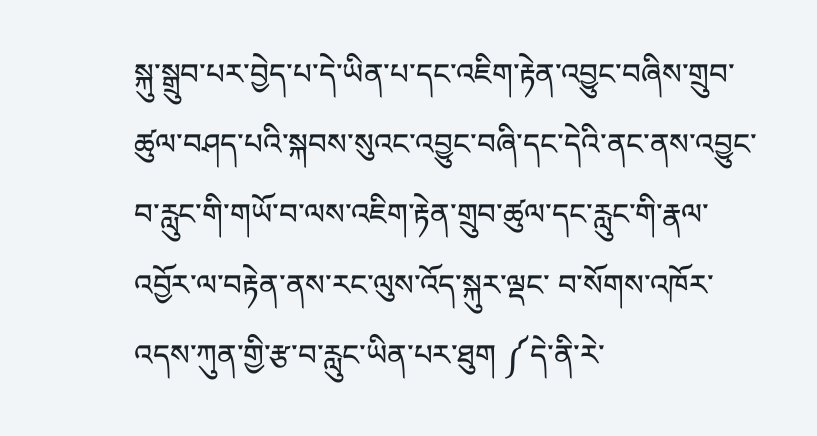སྐུ་སྒྲུབ་པར་བྱེད་པ་དེ་ཡིན་པ་དང་འཇིག་རྟེན་འབྱུང་བཞིས་གྲུབ་ཚུལ་བཤད་པའི་སྐབས་སུའང་འབྱུང་བཞི་དང་དེའི་ནང་ནས་འབྱུང་བ་རླུང་གི་གཡོ་བ་ལས་འཇིག་རྟེན་གྲུབ་ཚུལ་དང་རླུང་གི་རྣལ་འབྱོར་ལ་བརྟེན་ནས་རང་ལུས་འོད་སྐུར་ལྡང་ བ་སོགས་འཁོར་འདས་ཀུན་གྱི་རྩ་བ་རླུང་ཡིན་པར་ཐུག ༼དེ་ནི་རེ་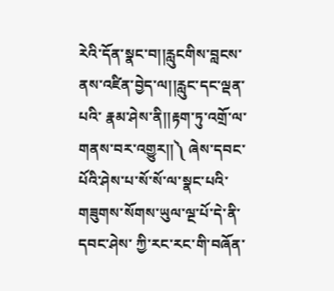རེའི་དོན་སྣང་བ།།རླུངགིས་བླངས་ནས་འཛིན་བྱེད་ལ།།རླུང་དང་ལྡན་པའི་ རྣམ་ཤེས་ནི།།རྟག་ཏུ་འགྲོ་ལ་གནས་བར་འགྱུར།།༽ ཞེས་དབང་པོའི་ཤེས་པ་སོ་སོ་ལ་སྣང་པའི་གཟུགས་སོགས་ཡུལ་ལྔ་པོ་དེ་ནི་དབང་ཤེས་ ཀྱི་རང་རང་གི་བཞོན་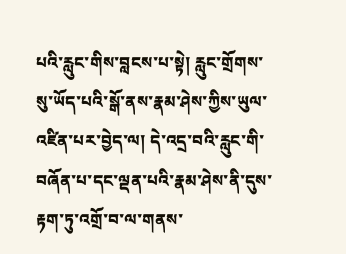པའི་རླུང་གིས་བླངས་པ་སྟེ། རླུང་གྲོགས་སུ་ཡོད་པའི་སྒོ་ནས་རྣམ་ཤེས་ཀྱིས་ཡུལ་འཛིན་པར་བྱེད་ལ། དེ་འདྲ་བའི་རླུང་གི་བཞོན་པ་དང་ལྡན་པའི་རྣམ་ཤེས་ནི་དུས་རྟག་ཏུ་འགྲོ་བ་ལ་གནས་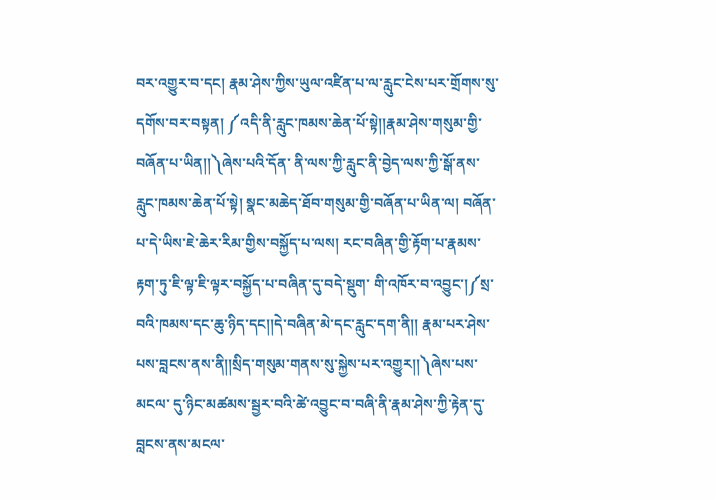བར་འགྱུར་བ་དང། རྣམ་ཤེས་ཀྱིས་ཡུལ་འཛིན་པ་ལ་རླུང་ངེས་པར་གྲོགས་སུ་དགོས་བར་བསྟན། ༼འདི་ནི་རླུང་ཁམས་ཆེན་པོ་སྟེ།།རྣམ་ཤེས་གསུམ་གྱི་བཞོན་པ་ཡིན།།༽ཞེས་པའི་དོན་ ནི་ལས་ཀྱི་རླུང་ནི་བྱེད་ལས་ཀྱི་སྒོ་ནས་རླུང་ཁམས་ཆེན་པོ་སྟེ། སྣང་མཆེད་ཐོབ་གསུམ་གྱི་བཞོན་པ་ཡིན་ལ། བཞོན་པ་དེ་ཡིས་ཇེ་ཆེར་རིམ་གྱིས་བསྐྱོད་པ་ལས། རང་བཞིན་གྱི་རྟོག་པ་རྣམས་རྟག་ཏུ་ཇི་ལྟ་ཇི་ལྟར་བསྐྱོད་པ་བཞིན་དུ་བདེ་སྡུག་ གི་འཁོར་བ་འབྱུང་།༼སྲ་བའི་ཁམས་དང་ཆུ་ཉིད་དང།།དེ་བཞིན་མེ་དང་རླུང་དག་ནི།། རྣམ་པར་ཤེས་པས་བླངས་ནས་ནི།།སྲིད་གསུམ་གནས་སུ་སྐྱེས་པར་འགྱུར།།༽ཞེས་པས་མངལ་ དུ་ཉིང་མཚམས་སྦྱར་བའི་ཚེ་འབྱུང་བ་བཞི་ནི་རྣམ་ཤེས་ཀྱི་རྟེན་དུ་བླངས་ནས་མངལ་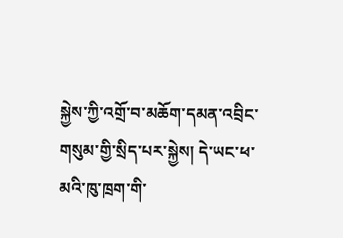སྐྱེས་ཀྱི་འགྲོ་བ་མཆོག་དམན་འབྲིང་གསུམ་གྱི་སྲིད་པར་སྐྱེས། དེ་ཡང་ཕ་མའི་ཁུ་ཁྲག་གི་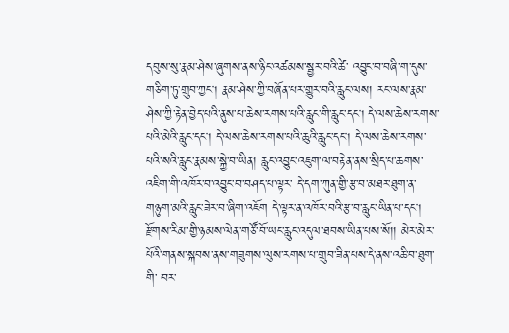དབུས་སུ་རྣམ་ཤེས་ཞུགས་ནས་ཉིང་འཚམས་སྦྱར་བའི་ཚེ་ འབྱུང་བ་བཞི་ག་དུས་གཅིག་ཏུ་གྲུབ་ཀྱང། རྣམ་ཤེས་ཀྱི་བཞོན་པར་གྱུར་བའི་རླུང་ལས། རང་ལས་རྣམ་ཤེས་ཀྱི་རྟེན་བྱེད་པའི་ནུས་པ་ཆེས་རགས་པའི་རླུང་གི་རླུང་དང། དེ་ལས་ཆེས་རགས་པའི་མེའི་རླུང་དང། དེ་ལས་ཆེས་རགས་པའི་ཆུའི་རླུང་དང། དེ་ལས་ཆེས་རགས་པའི་སའི་རླུང་རྣམས་སྐྱེ་བ་ཡིན། རླུང་འབྱུང་འཇུག་ལ་བརྟེན་ནས་སྲིད་པ་ཆགས་འཇིག་གི་འཁོར་བ་འབྱུང་བ་བཤད་པ་ལྟར་ དེ་དག་ཀུན་གྱི་རྩ་བ་མཐར་ཐུག་ན་གཉུག་མའི་རླུང་ཟེར་བ་ཞིག་འཇོག དེ་ལྟར་ན་འཁོར་བའི་རྩ་བ་རླུང་ཡིན་པ་དང། རྫོགས་རིམ་གྱི་ཉམས་ལེན་གཙོ་བོ་ཡང་རླུང་འདུལ་ཐབས་ཡིན་པས་སོ།། མེར་མེར་པོའི་གནས་སྐབས་ནས་གཟུགས་ལུས་རགས་པ་གྲུབ་ཟིན་པས་དེ་ནས་འཆི་བ་ཐུག་གི་ བར་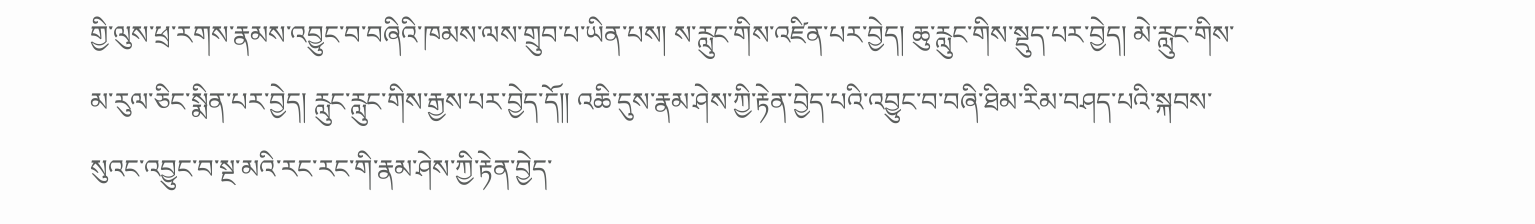གྱི་ལུས་ཕྲ་རགས་རྣམས་འབྱུང་བ་བཞིའི་ཁམས་ལས་གྲུབ་པ་ཡིན་པས། ས་རླུང་གིས་འཛིན་པར་བྱེད། ཆུ་རླུང་གིས་སྡུད་པར་བྱེད། མེ་རླུང་གིས་མ་རུལ་ཅིང་སྨིན་པར་བྱེད། རླུང་རླུང་གིས་རྒྱས་པར་བྱེད་དོ།། འཆི་དུས་རྣམ་ཤེས་ཀྱི་རྟེན་བྱེད་པའི་འབྱུང་བ་བཞི་ཐིམ་རིམ་བཤད་པའི་སྐབས་སུའང་འབྱུང་བ་སྔ་མའི་རང་རང་གི་རྣམ་ཤེས་ཀྱི་རྟེན་བྱེད་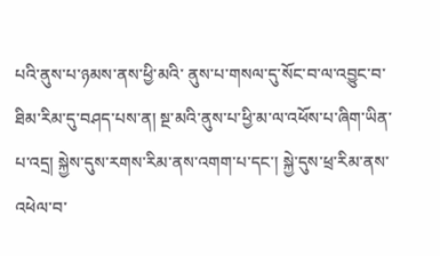པའི་ནུས་པ་ཉམས་ནས་ཕྱི་མའི་ ནུས་པ་གསལ་དུ་སོང་བ་ལ་འབྱུང་བ་ཐིམ་རིམ་དུ་བཤད་པས་ན། སྔ་མའི་ནུས་པ་ཕྱི་མ་ལ་འཕོས་པ་ཞིག་ཡིན་པ་འདྲ། སྐྱེས་དུས་རགས་རིམ་ནས་འགག་པ་དང་། སྐྱེ་དུས་ཕྲ་རིམ་ནས་འཕེལ་བ་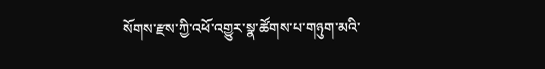སོགས་རྫས་ཀྱི་འཕོ་འགྱུར་སྣ་ཚོགས་པ་གཉུག་མའི་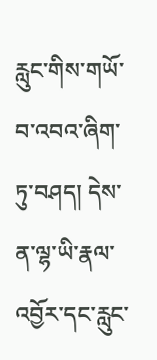རླུང་གིས་གཡོ་བ་འབའ་ཞིག་ཏུ་བཤད། དེས་ན་ལྷ་ཡི་རྣལ་འབྱོར་དང་རླུང་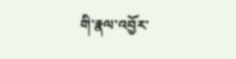གི་རྣལ་འབྱོར་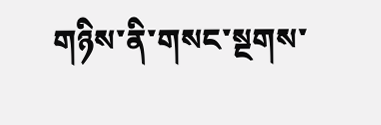གཉིས་ནི་གསང་སྔགས་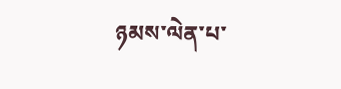ཉམས་ལེན་པ་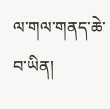ལ་གལ་གནད་ཆེ་བ་ཡིན།